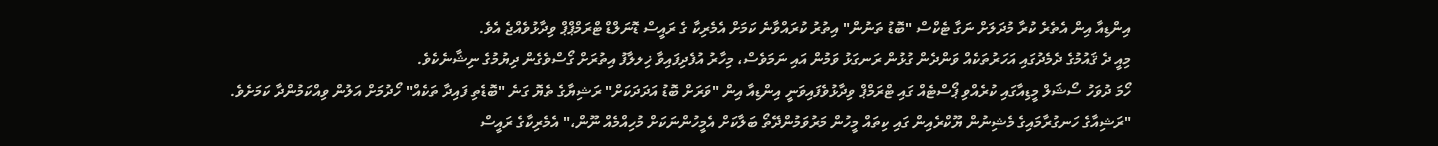އިންޑިއާ އިން އެތެރެ ކުރާ މުދަލަށް ނަގާ ޓެކްސް "ބޮޑު ތަނުން" އިތުރު ކުރައްވާނެ ކަމަށް އެމެރިކާ ގެ ރައީސް ޑޮނަލްޑް ޓްރަމްޕްޕް ވިދާޅުވެއްޖެ އެވެ.
މިއީ ދެ ޤައުމުގެ ދެމެދުގައި އަހަރުތަކެއް ވަންދެން ގުޅުން ރަނގަޅު ވަމުން އައި ނަމަވެސް، މިހާރު އުފެދިފައިވާ ޚިލލާފު އިތުރަށް ގޯސްވެގެން ދިޔުމުގެ ނިޝާނެކެވެ.
ހޯމަ ދުވަހު ސޯޝަލް މީޑިއާގައި ކުރެއްވި ޕޯސްޓެއް ގައި ޓްރަމްޕް ވިދާޅުވެފައިވަނީ އިންޑިއާ އިން "ވަރަށް ބޮޑު އަދަދަކަށް" ރަޝިޔާގެ ތެޔޮ ގަނެ "ބޮޑެތި ފައިދާ ތަކެއް" ހޯދުމަށް އަލުން ވިއްކަމުންދާ ކަމަށެވެ.
"ރަޝިއާގެ ހަނގުރާމައިގެ މެޝިނުން ޔޫކްރެއިން ގައި ކިތައް މީހުން މަރުވަމުންދޭތޯ ބަލާކަށް އެމީހުންނަކަށް މުހިއްމެއް ނޫން،" އެމެރިކާގެ ރައީސް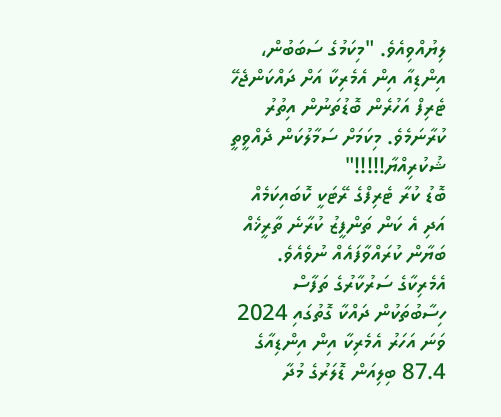ލިޔުއްވިއެވެ. "މިކަމުގެ ސަބަބުން، އިންޑިއާ އިން އެމެރިކާ އަށް ދައްކަންޖެހޭ ޓެރިފް އަހުރެން ބޮޑުތަނުން އިތުރު ކުރާނަމެވެ. މިކަމަށް ސަމާލުކަން ދެއްވީތީ ޝުކުރިއްޔާ!!!!!"
ބޮޑު ކުރާ ޓެރިފްގެ ރޭޓަކީ ކޮބައިކަމެއް އަދި އެ ކަން ތަންފީޒު ކުރާނެ ތާރީޚެއް ބަޔާން ކުރައްވާފައެއް ނުވެއެވެ. އެމެރިކާގެ ސަރުކާރުގެ ތަފާސް ހިސާބުތަކުން ދައްކާ ގޮތުގައި 2024 ވަނަ އަހަރު އެމެރިކާ އިން އިންޑިއާގެ 87.4 ބިލިއަން ޑޮލަރުގެ މުދާ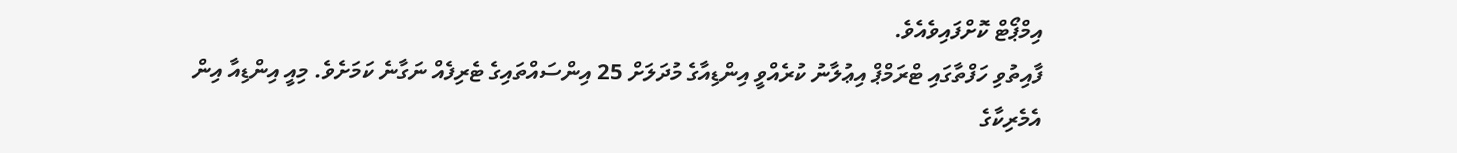އިމްޕޯޓް ކޮށްފައިވެއެވެ.
ފާއިތުވި ހަފްތާގައި ޓްރަމްޕް އިޢުލާނު ކުރެއްވީ އިންޑިއާގެ މުދަލަށް 25 އިންސައްތައިގެ ޓެރިފެއް ނަގާނެ ކަމަށެވެ. މިއީ އިންޑިއާ އިން އެމެރިކާގެ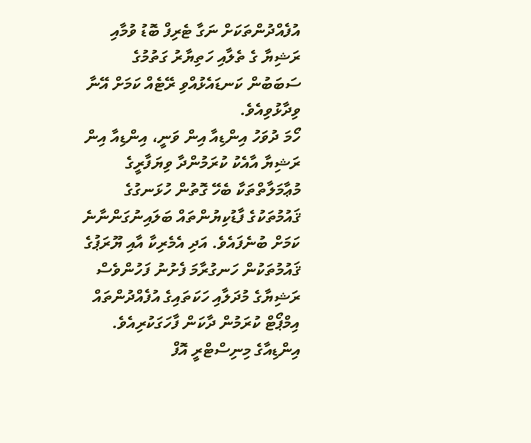އުފެއްދުންތަކަށް ނަގާ ޓެރިފް ބޮޑު ވުމާއި ރަޝިޔާ ގެ ތެލާއި ހަތިޔާރު ގަތުމުގެ ސަބަބުން ކަނޑައެޅުއްވި ރޭޓެއް ކަމަށް އޭނާ ވިދާޅުވިއެވެ.
ހޯމަ ދުވަހު އިންޑިއާ އިން ވަނީ، އިންޑިއާ އިން ރަޝިޔާ އާއެކު ކުރަމުންދާ ވިޔަފާރީގެ މުޢާމަލާތްތަކާ ބެހޭ ގޮތުން ހުޅަނގުގެ ޤައުމުތަކުގެ ފާޑުކިޔުންތައް ބަލައިނުގަންނާނެ ކަމަށް ބުނެފައެވެ. އަދި އެމެރިކާ އާއި ޔޫރަޕުގެ ޤައުމުތަކުން ހަނގުރާމަ ފެށުނު ފަހުންވެސް ރަޝިޔާގެ މުދަލާއި ހަކަތައިގެ އުފެއްދުންތައް އިމްޕޯޓް ކުރަމުން ދާކަން ފާހަގަކުރިއެވެ.
އިންޑިއާގެ މިނިސްޓްރީ އޮފް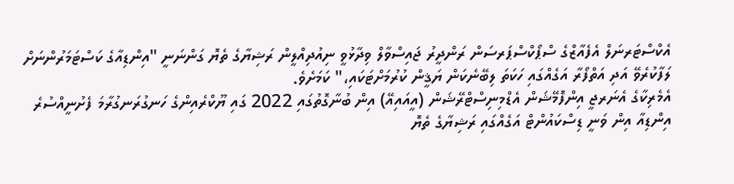އެކްސްޓަރނަލް އެފެއާޒްގެ ސްޕޯކްސްޕަރސަން ރަންދީރު ޖައިސްވާލް ވިދާޅުވީ ނިއުދިއްލީން ރަޝިޔާގެ ތެޔޮ ގަންނަނީ "އިންޑިއާގެ ކަސްޓަމަރުންނަށް ލަފާކުރެވޭ އަދި އަތްފޯރާ އަގެއްގައި ހަކަތަ ލިބޭނެކަން ޔަޤީން ކުރުމަށްޓަކައި،" ކަމަށެވެ.
އެމެރިކާގެ އެނަރޖީ އިންފޮމޭޝަން އެޑްމިނިސްޓްރޭޝަން (އީއައިއޭ) އިން ބުނާގޮތުގައި 2022 ގައި ޔޫކްރެއިންގެ ހަނގުރަނގުރާމަ ފެށުނީއްސުރެ އިންޑިއާ އިން ވަނީ ޑިސްކައުންޓް އަގެއްގައި ރަޝިޔާގެ ތެޔޮ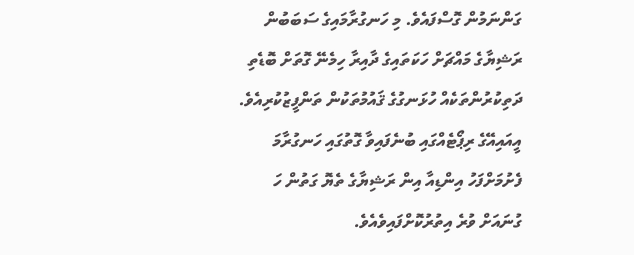ގަންނަމުން ގޮސްފައެވެ. މި ހަނގުރާމައިގެ ސަބަބުން ރަޝިޔާގެ މައްޗަށް ހަކަތައިގެ ދާއިރާ ހިމެނޭ ގޮތަށް ބޮޑެތި ދަތިކުރުންތަކެއް ހުޅަނގުގެ ޤައުމުތަކުން ތަންފީޒުކުރިއެވެ.
އީއައިއޭގެ ރިޕޯޓެއްގައި ބުނެފައިވާ ގޮތުގައި ހަނގުރާމަ ފެށުމަށްފަހު އިންޑިއާ އިން ރަޝިޔާގެ ތެޔޮ ގަތުން ހަ ގުނައަށް ވުރެ އިތުރުކޮށްފައިވެއެވެ.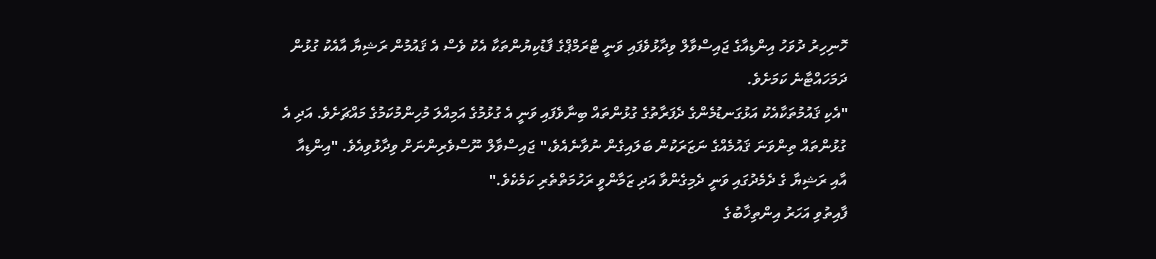ހޮނިހިރު ދުވަހު އިންޑިއާގެ ޖައިސްވާލް ވިދާޅުވެފައި ވަނީ ޓްރަމްޕްގެ ފާޑުކިޔުންތަކާ އެކު ވެސް އެ ޤައުމުން ރަޝިޔާ އާއެކު ގުޅުން ދަމަހައްޓާނެ ކަމަށެވެ.
"އެކި ޤައުމުތަކާއެކު އަޅުގަނޑުމެންގެ ދެފަރާތުގެ ގުޅުންތައް ބިނާވެފައި ވަނީ އެ ގުޅުމުގެ އަމިއްލަ މުހިންމުކަމުގެ މައްޗަށެވެ. އަދި އެ ގުޅުންތައް ތިންވަނަ ޤައުމެއްގެ ނަޒަރަކުން ބަލައިގެން ނުވާނެއެވެ،" ޖައިސްވާލް ނޫސްވެރިންނަށް ވިދާޅުވިއެވެ. "އިންޑިއާ އާއި ރަޝިޔާ ގެ ދެމެދުގައި ވަނީ ދެމިގެންވާ އަދި ޒަމާންވީ ރަހުމަތްތެރި ކަމެކެވެ."
ފާއިތުވި އަހަރު އިންތިޚާބުގެ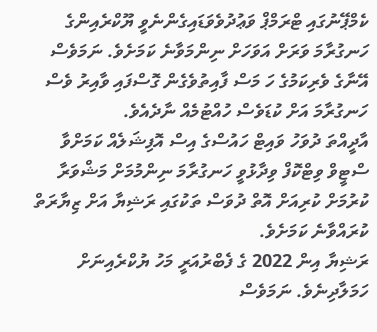ކެމްޕޭނުގައި ޓްރަމްޕް ވަޢުދުވެވަޑައިގެންނެވީ ޔޫކްރެއިންގެ ހަނގުރާމަ ވަރަށް އަވަހަށް ނިންމަވާނެ ކަމަށެވެ. ނަމަވެސް އޭނާގެ ވެރިކަމުގެ ހަ މަސް ފާއިތުވެގެން ގޮސްފައި ވާއިރު ވެސް ހަނގުރާމަ އަށް ކުޑަވެސް ހުއްޓުމެއް ނާދެއެވެ.
އާދީއްތަ ދުވަހު ވައިޓް ހައުސްގެ އިސް އޮފިޝަލެއް ކަމަށްވާ ސްޓީވް ވިޓްކޮފް ވިދާޅުވީ ހަނގުރާމަ ނިންމުމަށް މަޝްވަރާ ކުރުމަށް ކުރިއަށް އޮތް ދުވަސް ތަކުގައި ރަޝިޔާ އަށް ޒިޔާރަތް ކުރައްވާނެ ކަމަށެވެ.
ރަޝިޔާ އިން 2022 ގެ ފެބްރުއަރީ މަހު ޔުކްރެއިނަށް ހަމަލާދިނެވެ. ނަމަވެސް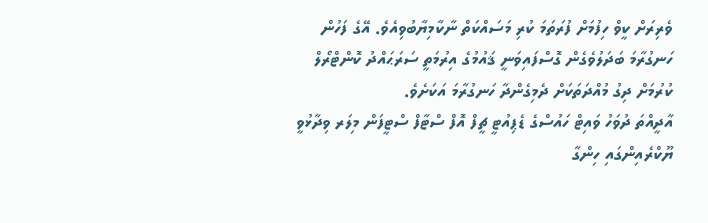ވެރިރަށް ކީވް ހިފުމަށް ފުރަތަމަ ކުރި މަސައްކަތް ނާކާމިޔާބުވިއެވެ. އޭގެ ފަހުން ހަނގުރާމަ ބަދަލުވެގެން ގޮސްފައިވަނީ ޤައުމުގެ އިރުމަތީ ސަރަޙައްދު ކޮންޓްރޯލް ކުރުމަށް ދިގު މުއްދަތަކަށް ދެމިގެންދާ ހަނގުރާމަ އަކަށެވެ.
އާދީއްތަ ދުވަހު ވައިޓް ހައުސްގެ ޑެޕިއުޓީ ޗީފް އޮފް ސްޓާފް ސްޓީފަން މިލަރ ވިދާޅުވީ ޔޫކްރެއިންގައި ހިންގާ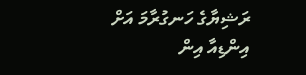ރަޝިޔާގެ ހަނގުރާމަ އަށް އިންޑިއާ އިން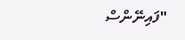"ފައިނޭންސް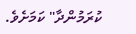ކުރަމުންދާ" ކަމަށެވެ.